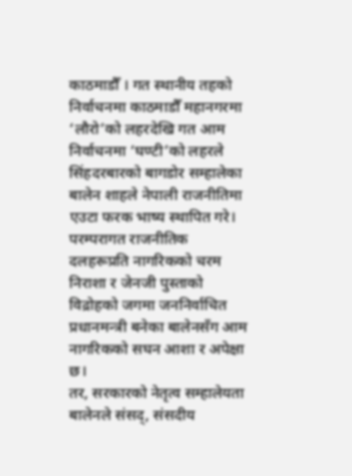काठमाडौँ । गत स्थानीय तहको निर्वाचनमा काठमाडौँ महानगरमा ‘लौरो’को लहरदेखि गत आम निर्वाचनमा ‘घण्टी’को लहरले सिंहदरबारको बागडोर सम्हालेका बालेन शाहले नेपाली राजनीतिमा एउटा फरक भाष्य स्थापित गरे। परम्परागत राजनीतिक दलहरूप्रति नागरिकको चरम निराशा र जेनजी पुस्ताको विद्रोहको जगमा जननिर्वाचित प्रधानमन्त्री बनेका बालेनसँग आम नागरिकको सघन आशा र अपेक्षा छ।
तर, सरकारको नेतृत्व सम्हालेयता बालेनले संसद्, संसदीय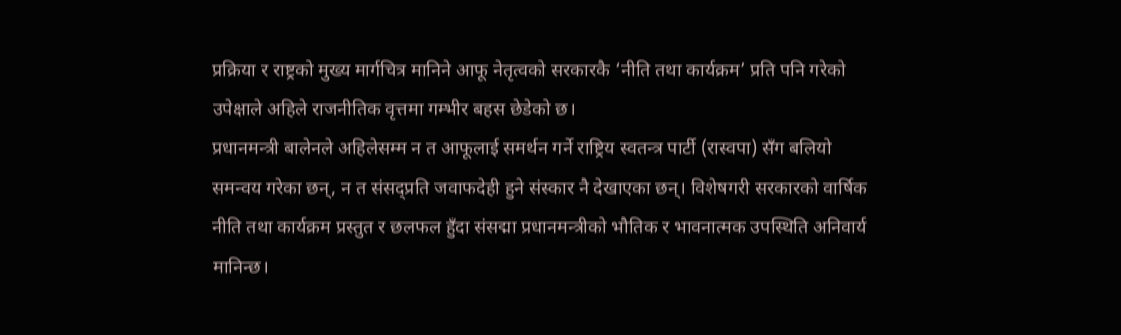प्रक्रिया र राष्ट्रको मुख्य मार्गचित्र मानिने आफू नेतृत्वको सरकारकै ‘नीति तथा कार्यक्रम’ प्रति पनि गरेको उपेक्षाले अहिले राजनीतिक वृत्तमा गम्भीर बहस छेडेको छ।
प्रधानमन्त्री बालेनले अहिलेसम्म न त आफूलाई समर्थन गर्ने राष्ट्रिय स्वतन्त्र पार्टी (रास्वपा) सँग बलियो समन्वय गरेका छन्, न त संसद्प्रति जवाफदेही हुने संस्कार नै देखाएका छन्। विशेषगरी सरकारको वार्षिक नीति तथा कार्यक्रम प्रस्तुत र छलफल हुँदा संसद्मा प्रधानमन्त्रीको भौतिक र भावनात्मक उपस्थिति अनिवार्य मानिन्छ।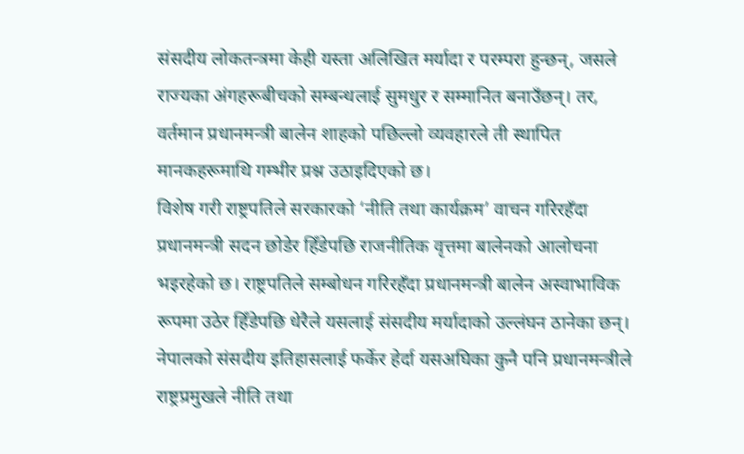संसदीय लोकतन्त्रमा केही यस्ता अलिखित मर्यादा र परम्परा हुन्छन्, जसले राज्यका अंगहरूबीचको सम्बन्धलाई सुमधुर र सम्मानित बनाउँछन्। तर, वर्तमान प्रधानमन्त्री बालेन शाहको पछिल्लो व्यवहारले ती स्थापित मानकहरूमाथि गम्भीर प्रश्न उठाइदिएको छ।
विशेष गरी राष्ट्रपतिले सरकारको ‘नीति तथा कार्यक्रम’ वाचन गरिरहँदा प्रधानमन्त्री सदन छोडेर हिँडेपछि राजनीतिक वृत्तमा बालेनको आलोचना भइरहेको छ। राष्ट्रपतिले सम्बोधन गरिरहँदा प्रधानमन्त्री बालेन अस्वाभाविक रूपमा उठेर हिँडेपछि धेरैले यसलाई संसदीय मर्यादाको उल्लंघन ठानेका छन्।
नेपालको संसदीय इतिहासलाई फर्केर हेर्दा यसअघिका कुनै पनि प्रधानमन्त्रीले राष्ट्रप्रमुखले नीति तथा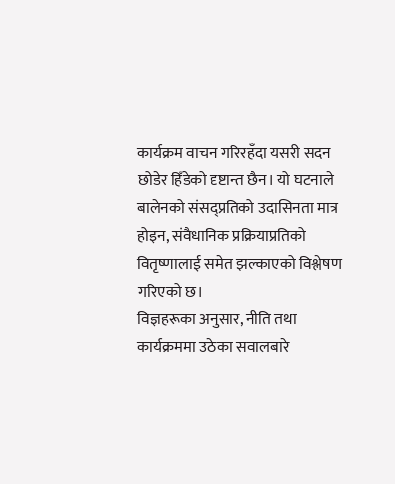कार्यक्रम वाचन गरिरहँदा यसरी सदन छोडेर हिँडेको दृष्टान्त छैन। यो घटनाले बालेनको संसद्प्रतिको उदासिनता मात्र होइन, संवैधानिक प्रक्रियाप्रतिको वितृष्णालाई समेत झल्काएको विश्लेषण गरिएको छ।
विज्ञहरूका अनुसार, नीति तथा कार्यक्रममा उठेका सवालबारे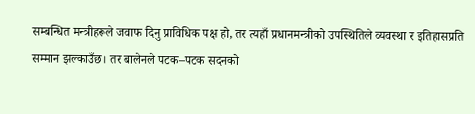सम्बन्धित मन्त्रीहरूले जवाफ दिनु प्राविधिक पक्ष हो, तर त्यहाँ प्रधानमन्त्रीको उपस्थितिले व्यवस्था र इतिहासप्रति सम्मान झल्काउँछ। तर बालेनले पटक–पटक सदनको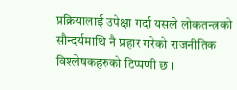प्रक्रियालाई उपेक्षा गर्दा यसले लोकतन्त्रको सौन्दर्यमाथि नै प्रहार गरेको राजनीतिक विश्लेषकहरुको टिप्पणी छ ।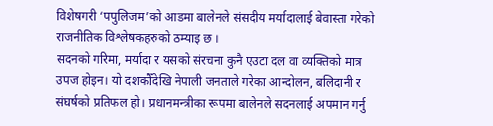विशेषगरी ‘पपुलिजम’को आडमा बालेनले संसदीय मर्यादालाई बेवास्ता गरेको राजनीतिक विश्लेषकहरुको ठम्याइ छ ।
सदनको गरिमा, मर्यादा र यसको संरचना कुनै एउटा दल वा व्यक्तिको मात्र उपज होइन। यो दशकौँदेखि नेपाली जनताले गरेका आन्दोलन, बलिदानी र संघर्षको प्रतिफल हो। प्रधानमन्त्रीका रूपमा बालेनले सदनलाई अपमान गर्नु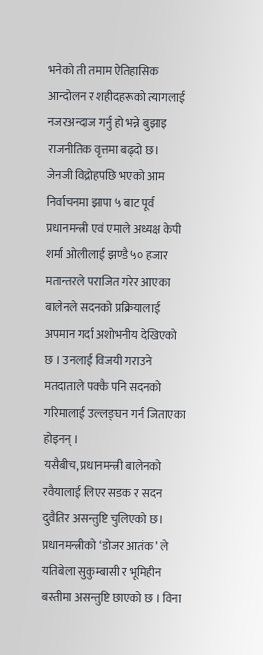भनेको ती तमाम ऐतिहासिक आन्दोलन र शहीदहरूको त्यागलाई नजरअन्दाज गर्नु हो भन्ने बुझाइ राजनीतिक वृत्तमा बढ्दो छ।
जेनजी विद्रोहपछि भएको आम निर्वाचनमा झापा ५ बाट पूर्व प्रधानमन्त्री एवं एमाले अध्यक्ष केपी शर्मा ओलीलाई झण्डै ५० हजार मतान्तरले पराजित गरेर आएका बालेनले सदनको प्रक्रियालाई अपमान गर्दा अशोभनीय देखिएको छ । उनलाई विजयी गराउने मतदाताले पक्कै पनि सदनको गरिमालाई उल्लङ्घन गर्न जिताएका होइनन् ।
यसैबीच, प्रधानमन्त्री बालेनको रवैयालाई लिएर सडक र सदन दुवैतिर असन्तुष्टि चुलिएको छ।
प्रधानमन्त्रीको ‘डोजर आतंक’ ले यतिबेला सुकुम्बासी र भूमिहीन बस्तीमा असन्तुष्टि छाएको छ । विना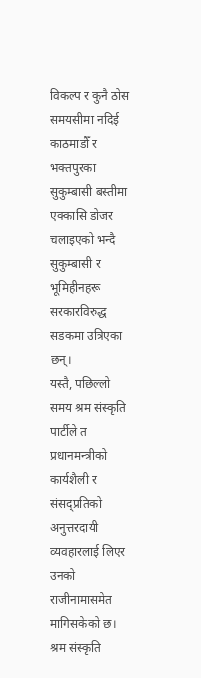विकल्प र कुनै ठोस समयसीमा नदिई काठमाडौँ र भक्तपुरका सुकुम्बासी बस्तीमा एक्कासि डोजर चलाइएको भन्दै सुकुम्बासी र भूमिहीनहरू सरकारविरुद्ध सडकमा उत्रिएका छन्।
यस्तै, पछिल्लो समय श्रम संस्कृति पार्टीले त प्रधानमन्त्रीको कार्यशैली र संसद्प्रतिको अनुत्तरदायी व्यवहारलाई लिएर उनको राजीनामासमेत मागिसकेको छ।
श्रम संस्कृति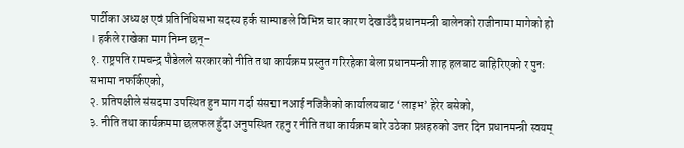पार्टीका अध्यक्ष एवं प्रतिनिधिसभा सदस्य हर्क साम्पाङले विभिन्न चार कारण देखाउँदै प्रधानमन्त्री बालेनको राजीनामा मागेको हो । हर्कले राखेका माग निम्न छन्–
१. राष्ट्रपति रामचन्द्र पौडेलले सरकारको नीति तथा कार्यक्रम प्रस्तुत गरिरहेका बेला प्रधानमन्त्री शाह हलबाट बाहिरिएको र पुनः सभामा नफर्किएको,
२. प्रतिपक्षीले संसदमा उपस्थित हुन माग गर्दा संसद्मा नआई नजिकैको कार्यालयबाट ‘लाइभ’ हेरेर बसेको,
३. नीति तथा कार्यक्रममा छलफल हुँदा अनुपस्थित रहनु र नीति तथा कार्यक्रम बारे उठेका प्रश्नहरुको उत्तर दिन प्रधानमन्त्री स्वयम्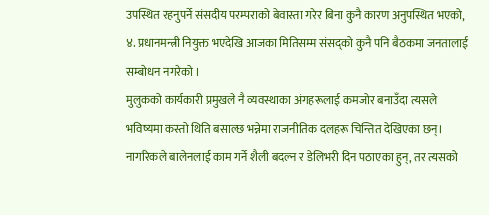उपस्थित रहनुपर्ने संसदीय परम्पराको बेवास्ता गरेर बिना कुनै कारण अनुपस्थित भएको,
४. प्रधानमन्त्री नियुक्त भएदेखि आजका मितिसम्म संसद्को कुनै पनि बैठकमा जनतालाई सम्बोधन नगरेको ।
मुलुकको कार्यकारी प्रमुखले नै व्यवस्थाका अंगहरूलाई कमजोर बनाउँदा त्यसले भविष्यमा कस्तो थिति बसाल्छ भन्नेमा राजनीतिक दलहरू चिन्तित देखिएका छन्।
नागरिकले बालेनलाई काम गर्ने शैली बदल्न र डेलिभरी दिन पठाएका हुन्, तर त्यसको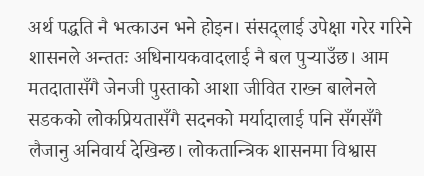अर्थ पद्धति नै भत्काउन भने होइन। संसद्लाई उपेक्षा गरेर गरिने शासनले अन्ततः अधिनायकवादलाई नै बल पुऱ्याउँछ। आम मतदातासँगै जेनजी पुस्ताको आशा जीवित राख्न बालेनले सडकको लोकप्रियतासँगै सदनको मर्यादालाई पनि सँगसँगै लैजानु अनिवार्य देखिन्छ। लोकतान्त्रिक शासनमा विश्वास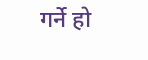गर्ने हो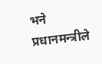भने प्रधानमन्त्रीले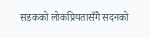सडकको लोकप्रियतासँगै सदनको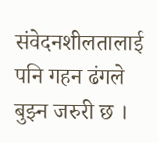संवेदनशीलतालाई पनि गहन ढंगले बुझ्न जरुरी छ ।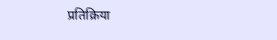प्रतिक्रिया